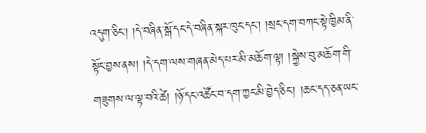འདུག་ཅིང་། །དེ་བཞིན་སྒོ་དང་དེ་བཞིན་སྐར་ཁུང་དང་། །སྲང་དག་བཀང་སྟེ་ཁྱིམ་ནི་སྟོང་བྱས་ནས། །དེ་དག་ལས་གཞན་མེད་པར་མི་མཆོག་ལྟ། །སྐྱེས་བུ་མཆོག་གི་གཟུགས་ལ་ལྟ་བའི་ཚེ། །ཉོ་དང་འཚོང་བ་དག་ཀྱང་མི་བྱེད་ཅིང་། །ཆང་དད་ཅན་ཡང་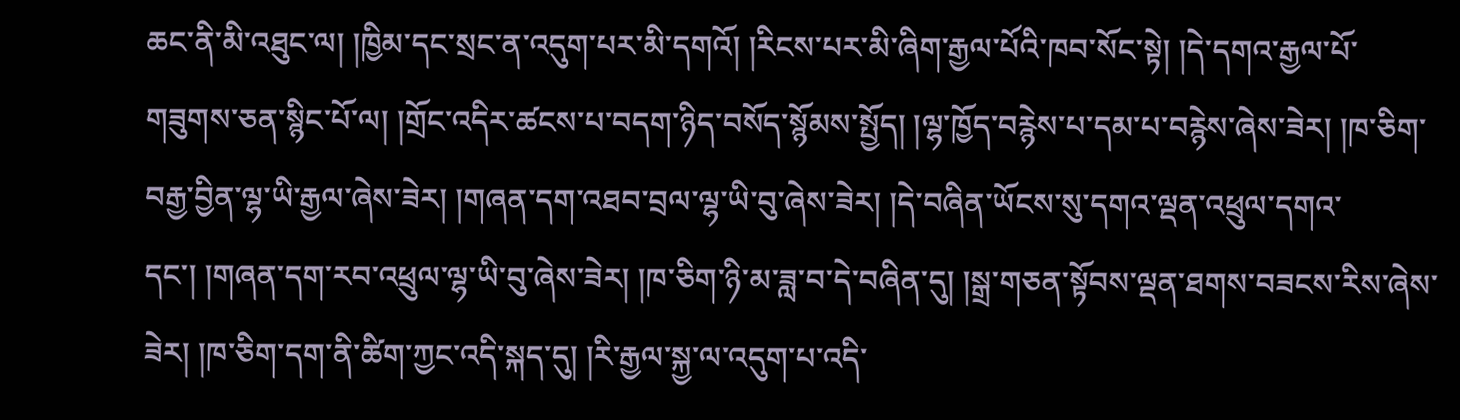ཆང་ནི་མི་འཐུང་ལ། །ཁྱིམ་དང་སྲང་ན་འདུག་པར་མི་དགའོ། །རིངས་པར་མི་ཞིག་རྒྱལ་པོའི་ཁབ་སོང་སྟེ། །དེ་དགའ་རྒྱལ་པོ་གཟུགས་ཅན་སྙིང་པོ་ལ། །གྲོང་འདིར་ཚངས་པ་བདག་ཉིད་བསོད་སྙོམས་སྤྱོད། །ལྷ་ཁྱོད་བརྙེས་པ་དམ་པ་བརྙེས་ཞེས་ཟེར། །ཁ་ཅིག་བརྒྱ་བྱིན་ལྷ་ཡི་རྒྱལ་ཞེས་ཟེར། །གཞན་དག་འཐབ་བྲལ་ལྷ་ཡི་བུ་ཞེས་ཟེར། །དེ་བཞིན་ཡོངས་སུ་དགའ་ལྡན་འཕྲུལ་དགའ་དང་། །གཞན་དག་རབ་འཕྲུལ་ལྷ་ཡི་བུ་ཞེས་ཟེར། །ཁ་ཅིག་ཉི་མ་ཟླ་བ་དེ་བཞིན་དུ། །སྒྲ་གཅན་སྟོབས་ལྡན་ཐགས་བཟངས་རིས་ཞེས་ཟེར། །ཁ་ཅིག་དག་ནི་ཚིག་ཀྱང་འདི་སྐད་དུ། །རི་རྒྱལ་སྐྱ་ལ་འདུག་པ་འདི་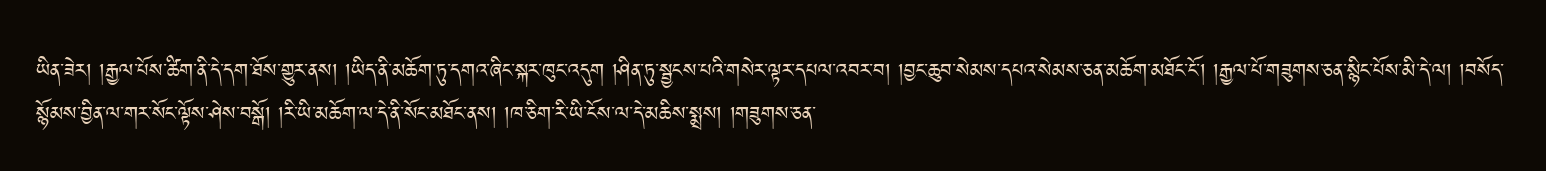ཡིན་ཟེར། །རྒྱལ་པོས་ཚིག་ནི་དེ་དག་ཐོས་གྱུར་ནས། །ཡིད་ནི་མཆོག་ཏུ་དགའ་ཞིང་སྐར་ཁུང་འདུག །ཤིན་ཏུ་སྦྱངས་པའི་གསེར་ལྟར་དཔལ་འབར་བ། །བྱང་ཆུབ་སེམས་དཔའ་སེམས་ཅན་མཆོག་མཐོང་ངོ་། །རྒྱལ་པོ་གཟུགས་ཅན་སྙིང་པོས་མི་དེ་ལ། །བསོད་སྙོམས་བྱིན་ལ་གར་སོང་ལྟོས་ཤེས་བསྒོ། །རི་ཡི་མཆོག་ལ་དེ་ནི་སོང་མཐོང་ནས། །ཁ་ཅིག་རི་ཡི་ངོས་ལ་དེ་མཆིས་སྨྲས། །གཟུགས་ཅན་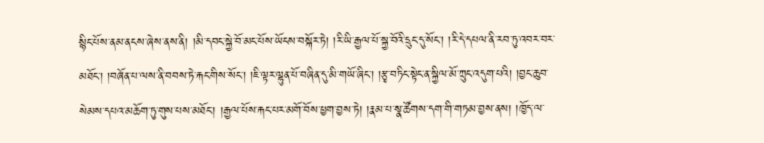སྙིང་པོས་ནམ་ནངས་ཞེས་ནས་ནི། །མི་དབང་སྐྱེ་བོ་མང་པོས་ཡོངས་བསྐོར་ཏེ། །རི་ཡི་རྒྱལ་པོ་སྐྱ་བོའི་དྲུང་དུ་སོང་། །རི་དེ་དཔལ་ནི་རབ་ཏུ་འབར་བར་མཐོང་། །བཞོན་པ་ལས་ནི་བབས་ཏེ་རྐང་གིས་སོང་། །ཇི་ལྟར་ལྷུན་པོ་བཞིན་དུ་མི་གཡོ་ཞིང་། །རྩྭ་བཏིང་སྟེང་ན་སྐྱིལ་མོ་ཀྲུང་འདུག་པའི། །བྱང་ཆུབ་སེམས་དཔའ་མཆོག་ཏུ་གུས་པས་མཐོང་། །རྒྱལ་པོས་རྐང་པར་མགོ་བོས་ཕྱག་བྱས་ཏེ། །རྣམ་པ་སྣ་ཚོགས་དག་གི་གཏམ་བྱས་ནས། །ཁྱོད་ལ་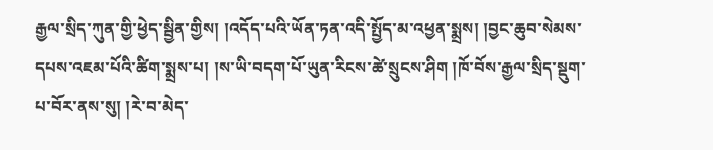རྒྱལ་སྲིད་ཀུན་གྱི་ཕྱེད་སྦྱིན་གྱིས། །འདོད་པའི་ཡོན་ཏན་འདི་སྤྱོད་མ་འཕྱན་སྨྲས། །བྱང་ཆུབ་སེམས་དཔས་འཇམ་པོའི་ཚིག་སྨྲས་པ། །ས་ཡི་བདག་པོ་ཡུན་རིངས་ཚེ་སྲུངས་ཤིག །ཁོ་བོས་རྒྱལ་སྲིད་སྡུག་པ་བོར་ནས་སུ། །རེ་བ་མེད་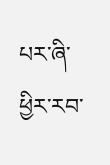པར་ཞི་ཕྱིར་རབ་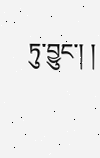ཏུ་བྱུང་། །